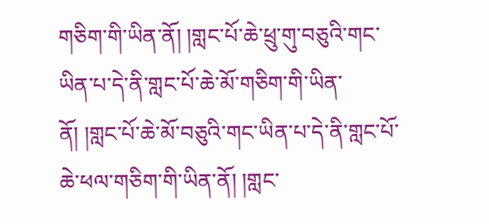གཅིག་གི་ཡིན་ནོ། །གླང་པོ་ཆེ་ཕྲུ་གུ་བཅུའི་གང་ཡིན་པ་དེ་ནི་གླང་པོ་ཆེ་མོ་གཅིག་གི་ཡིན་ནོ། །གླང་པོ་ཆེ་མོ་བཅུའི་གང་ཡིན་པ་དེ་ནི་གླང་པོ་ཆེ་ཕལ་གཅིག་གི་ཡིན་ནོ། །གླང་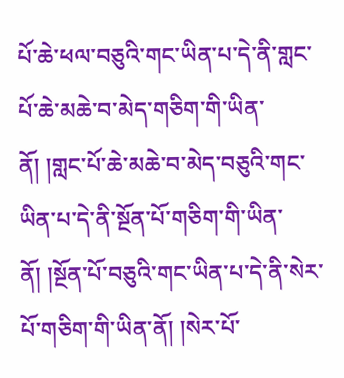པོ་ཆེ་ཕལ་བཅུའི་གང་ཡིན་པ་དེ་ནི་གླང་པོ་ཆེ་མཆེ་བ་མེད་གཅིག་གི་ཡིན་ནོ། །གླང་པོ་ཆེ་མཆེ་བ་མེད་བཅུའི་གང་ཡིན་པ་དེ་ནི་སྔོན་པོ་གཅིག་གི་ཡིན་ནོ། །སྔོན་པོ་བཅུའི་གང་ཡིན་པ་དེ་ནི་སེར་པོ་གཅིག་གི་ཡིན་ནོ། །སེར་པོ་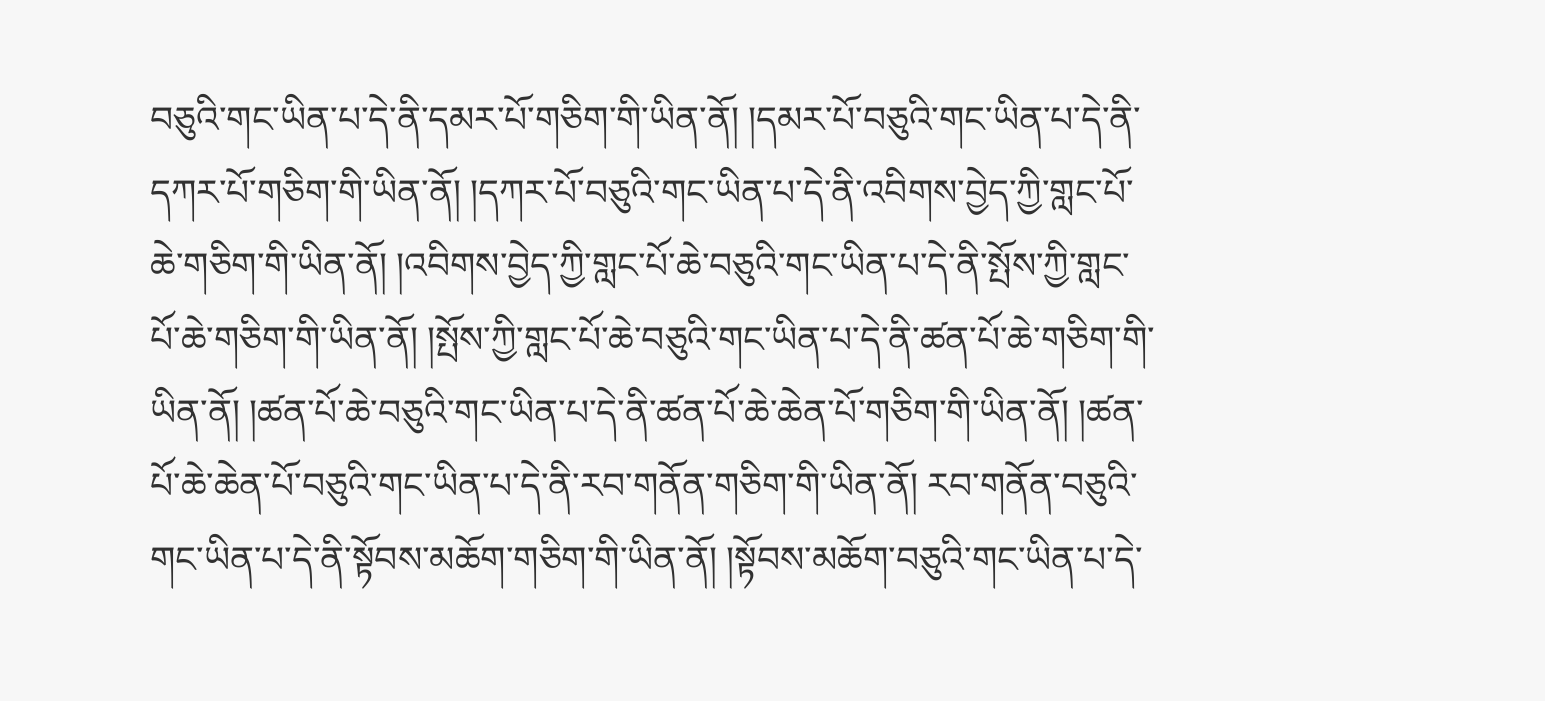བཅུའི་གང་ཡིན་པ་དེ་ནི་དམར་པོ་གཅིག་གི་ཡིན་ནོ། །དམར་པོ་བཅུའི་གང་ཡིན་པ་དེ་ནི་དཀར་པོ་གཅིག་གི་ཡིན་ནོ། །དཀར་པོ་བཅུའི་གང་ཡིན་པ་དེ་ནི་འབིགས་བྱེད་ཀྱི་གླང་པོ་ཆེ་གཅིག་གི་ཡིན་ནོ། །འབིགས་བྱེད་ཀྱི་གླང་པོ་ཆེ་བཅུའི་གང་ཡིན་པ་དེ་ནི་སྤོས་ཀྱི་གླང་པོ་ཆེ་གཅིག་གི་ཡིན་ནོ། །སྤོས་ཀྱི་གླང་པོ་ཆེ་བཅུའི་གང་ཡིན་པ་དེ་ནི་ཚན་པོ་ཆེ་གཅིག་གི་ཡིན་ནོ། །ཚན་པོ་ཆེ་བཅུའི་གང་ཡིན་པ་དེ་ནི་ཚན་པོ་ཆེ་ཆེན་པོ་གཅིག་གི་ཡིན་ནོ། །ཚན་པོ་ཆེ་ཆེན་པོ་བཅུའི་གང་ཡིན་པ་དེ་ནི་རབ་གནོན་གཅིག་གི་ཡིན་ནོ། རབ་གནོན་བཅུའི་གང་ཡིན་པ་དེ་ནི་སྟོབས་མཆོག་གཅིག་གི་ཡིན་ནོ། །སྟོབས་མཆོག་བཅུའི་གང་ཡིན་པ་དེ་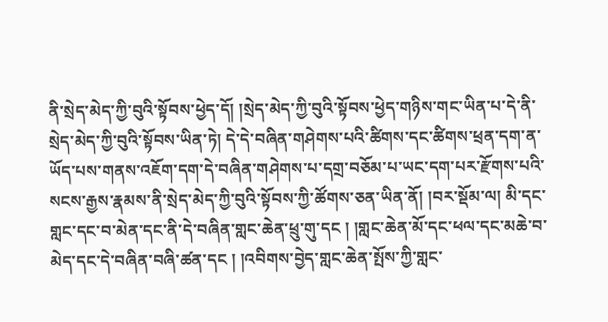ནི་སྲེད་མེད་ཀྱི་བུའི་སྟོབས་ཕྱེད་དོ། །སྲེད་མེད་ཀྱི་བུའི་སྟོབས་ཕྱེད་གཉིས་གང་ཡིན་པ་དེ་ནི་སྲེད་མེད་ཀྱི་བུའི་སྟོབས་ཡིན་ཏེ། དེ་དེ་བཞིན་གཤེགས་པའི་ཚིགས་དང་ཚིགས་ཕྲན་དག་ན་ཡོད་པས་གནས་འཇོག་དག་དེ་བཞིན་གཤེགས་པ་དགྲ་བཅོམ་པ་ཡང་དག་པར་རྫོགས་པའི་སངས་རྒྱས་རྣམས་ནི་སྲེད་མེད་ཀྱི་བུའི་སྟོབས་ཀྱི་ཚོགས་ཅན་ཡིན་ནོ། །བར་སྡོམ་ལ། མི་དང་གླང་དང་བ་མེན་དང་ནི་དེ་བཞིན་གླང་ཆེན་ཕྲུ་གུ་དང ། །གླང་ཆེན་མོ་དང་ཕལ་དང་མཆེ་བ་མེད་དང་དེ་བཞིན་བཞི་ཚན་དང ། །འབིགས་བྱེད་གླང་ཆེན་སྤོས་ཀྱི་གླང་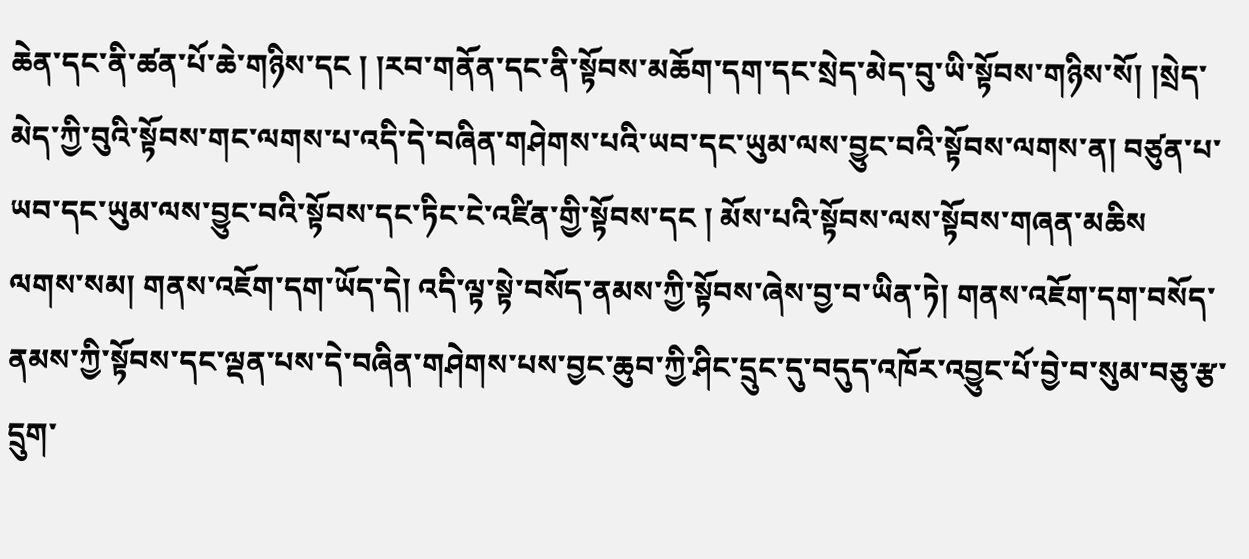ཆེན་དང་ནི་ཚན་པོ་ཆེ་གཉིས་དང ། །རབ་གནོན་དང་ནི་སྟོབས་མཆོག་དག་དང་སྲེད་མེད་བུ་ཡི་སྟོབས་གཉིས་སོ། །སྲེད་མེད་ཀྱི་བུའི་སྟོབས་གང་ལགས་པ་འདི་དེ་བཞིན་གཤེགས་པའི་ཡབ་དང་ཡུམ་ལས་བྱུང་བའི་སྟོབས་ལགས་ན། བཙུན་པ་ཡབ་དང་ཡུམ་ལས་བྱུང་བའི་སྟོབས་དང་ཏིང་ངེ་འཛིན་གྱི་སྟོབས་དང ། མོས་པའི་སྟོབས་ལས་སྟོབས་གཞན་མཆིས
ལགས་སམ། གནས་འཇོག་དག་ཡོད་དེ། འདི་ལྟ་སྟེ་བསོད་ནམས་ཀྱི་སྟོབས་ཞེས་བྱ་བ་ཡིན་ཏེ། གནས་འཇོག་དག་བསོད་ནམས་ཀྱི་སྟོབས་དང་ལྡན་པས་དེ་བཞིན་གཤེགས་པས་བྱང་ཆུབ་ཀྱི་ཤིང་དྲུང་དུ་བདུད་འཁོར་འབྱུང་པོ་བྱེ་བ་སུམ་བཅུ་རྩ་དྲུག་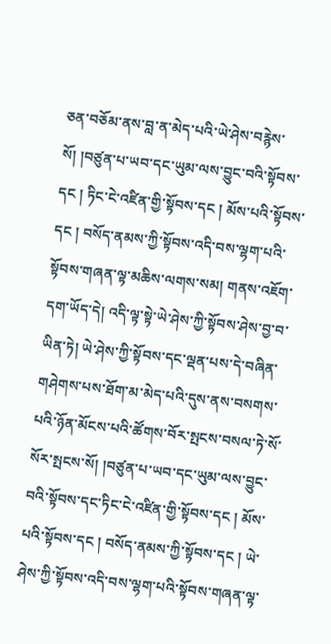ཅན་བཅོམ་ནས་བླ་ན་མེད་པའི་ཡེ་ཤེས་བརྙེས་སོ། །བཙུན་པ་ཡབ་དང་ཡུམ་ལས་བྱུང་བའི་སྟོབས་དང ། ཏིང་ངེ་འཛིན་གྱི་སྟོབས་དང ། མོས་པའི་སྟོབས་དང ། བསོད་ནམས་ཀྱི་སྟོབས་འདི་བས་ལྷག་པའི་སྟོབས་གཞན་ལྟ་མཆིས་ལགས་སམ། གནས་འཇོག་དག་ཡོད་དེ། འདི་ལྟ་སྟེ་ཡེ་ཤེས་ཀྱི་སྟོབས་ཤེས་བྱ་བ་ཡིན་ཏེ། ཡེ་ཤེས་ཀྱི་སྟོབས་དང་ལྡན་པས་དེ་བཞིན་གཤེགས་པས་ཐོག་མ་མེད་པའི་དུས་ནས་བསགས་པའི་ཉོན་མོངས་པའི་ཚོགས་བོར་སྤངས་བསལ་ཏེ་སོ་སོར་སྤངས་སོ། །བཙུན་པ་ཡབ་དང་ཡུམ་ལས་བྱུང་བའི་སྟོབས་དང་ཏིང་ངེ་འཛིན་གྱི་སྟོབས་དང ། མོས་པའི་སྟོབས་དང ། བསོད་ནམས་ཀྱི་སྟོབས་དང ། ཡེ་ཤེས་ཀྱི་སྟོབས་འདི་བས་ལྷག་པའི་སྟོབས་གཞན་ལྟ་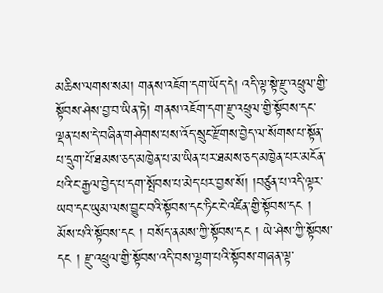མཆིས་ལགས་སམ། གནས་འཇོག་དག་ཡོད་དེ། འདི་ལྟ་སྟེ་རྫུ་འཕྲུལ་གྱི་སྟོབས་ཤེས་བྱ་བ་ཡིན་ཏེ། གནས་འཇོག་དག་རྫུ་འཕྲུལ་གྱི་སྟོབས་དང་ལྡན་པས་དེ་བཞིན་གཤེགས་པས་འོད་སྲུང་རྫོགས་བྱེད་ལ་སོགས་པ་སྟོན་པ་དྲུག་པོ་ཐམས་ཅད་མཁྱེན་པ་མ་ཡིན་པར་ཐམས་ཅད་མཁྱེན་པར་མངོན་པའི་ང་རྒྱལ་བྱེད་པ་དག་སྤོབས་པ་མེད་པར་བྱས་སོ། །བཙུན་པ་འདི་ལྟར་ཡབ་དང་ཡུམ་ལས་བྱུང་བའི་སྟོབས་དང་ཏིང་ངེ་འཛིན་གྱི་སྟོབས་དང ། མོས་པའི་སྟོབས་དང ། བསོད་ནམས་ཀྱི་སྟོབས་དང ། ཡེ་ཤེས་ཀྱི་སྟོབས་དང ། རྫུ་འཕྲུལ་གྱི་སྟོབས་འདི་བས་ལྷག་པའི་སྟོབས་གཞན་ལྟ་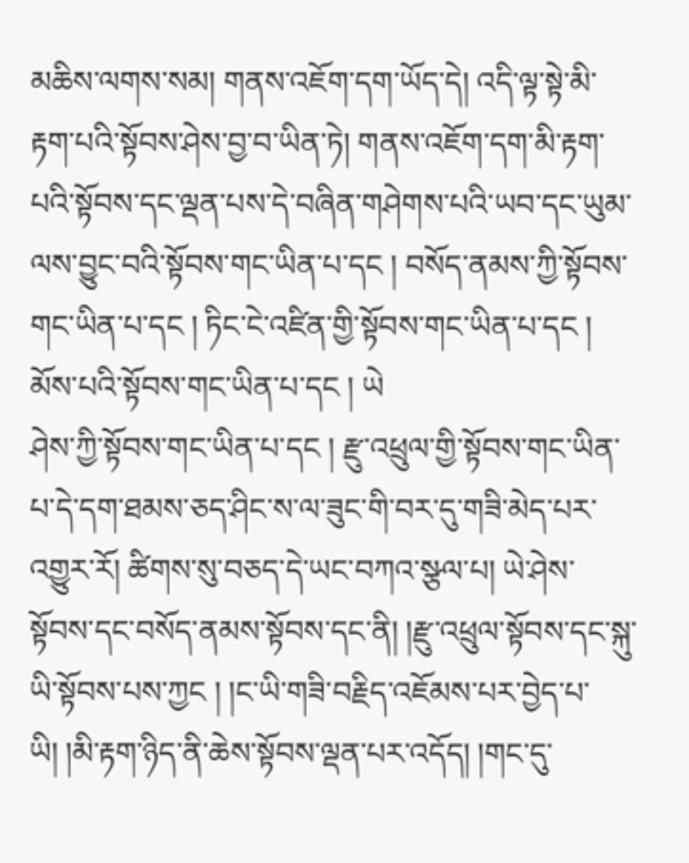མཆིས་ལགས་སམ། གནས་འཇོག་དག་ཡོད་དེ། འདི་ལྟ་སྟེ་མི་རྟག་པའི་སྟོབས་ཤེས་བྱ་བ་ཡིན་ཏེ། གནས་འཇོག་དག་མི་རྟག་པའི་སྟོབས་དང་ལྡན་པས་དེ་བཞིན་གཤེགས་པའི་ཡབ་དང་ཡུམ་ལས་བྱུང་བའི་སྟོབས་གང་ཡིན་པ་དང ། བསོད་ནམས་ཀྱི་སྟོབས་གང་ཡིན་པ་དང ། ཏིང་ངེ་འཛིན་གྱི་སྟོབས་གང་ཡིན་པ་དང ། མོས་པའི་སྟོབས་གང་ཡིན་པ་དང ། ཡེ
ཤེས་ཀྱི་སྟོབས་གང་ཡིན་པ་དང ། རྫུ་འཕྲུལ་གྱི་སྟོབས་གང་ཡིན་པ་དེ་དག་ཐམས་ཅད་ཤིང་ས་ལ་ཟུང་གི་བར་དུ་གཟི་མེད་པར་འགྱུར་རོ། ཚིགས་སུ་བཅད་དེ་ཡང་བཀའ་སྩལ་པ། ཡེ་ཤེས་སྟོབས་དང་བསོད་ནམས་སྟོབས་དང་ནི། །རྫུ་འཕྲུལ་སྟོབས་དང་སྐུ་ཡི་སྟོབས་པས་ཀྱང ། །ང་ཡི་གཟི་བརྗིད་འཇོམས་པར་བྱེད་པ་ཡི། །མི་རྟག་ཉིད་ནི་ཆེས་སྟོབས་ལྡན་པར་འདོད། །གང་དུ་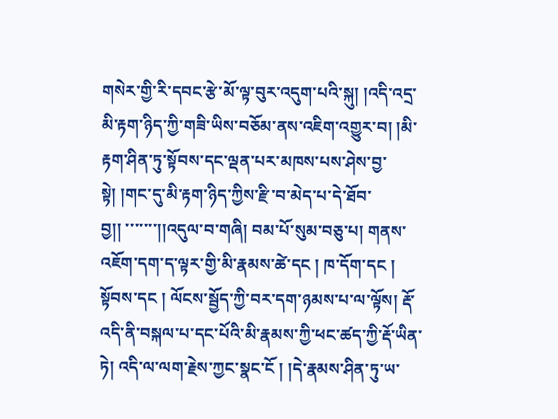གསེར་གྱི་རི་དབང་རྩེ་མོ་ལྟ་བུར་འདུག་པའི་སྐུ། །འདི་འདྲ་མི་རྟག་ཉིད་ཀྱི་གཟི་ཡིས་བཅོམ་ནས་འཇིག་འགྱུར་བ། །མི་རྟག་ཤིན་ཏུ་སྟོབས་དང་ལྡན་པར་མཁས་པས་ཤེས་བྱ་སྟེ། །གང་དུ་མི་རྟག་ཉིད་ཀྱིས་རྫི་བ་མེད་པ་དེ་ཐོབ་བྱ།། ་་་་་་་།།འདུལ་བ་གཞི། བམ་པོ་སུམ་བཅུ་པ། གནས་འཇོག་དག་ད་ལྟར་གྱི་མི་རྣམས་ཚེ་དང ། ཁ་དོག་དང ། སྟོབས་དང ། ལོངས་སྦྱོད་ཀྱི་བར་དག་ཉམས་པ་ལ་ལྟོས། རྡོ་འདི་ནི་བསྐལ་པ་དང་པོའི་མི་རྣམས་ཀྱི་ཕང་ཚད་ཀྱི་རྡོ་ཡིན་ཏེ། འདི་ལ་ལག་རྗེས་ཀྱང་སྣང་ངོ ། །དེ་རྣམས་ཤིན་ཏུ་ཡ་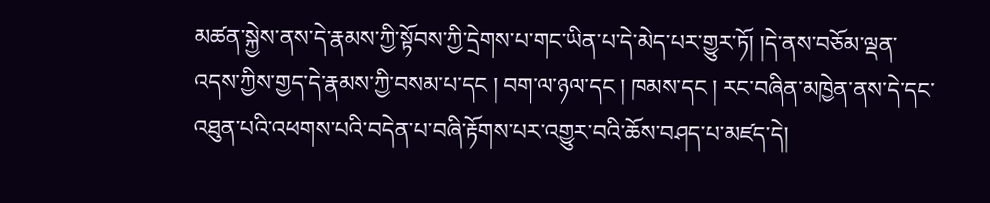མཚན་སྐྱེས་ནས་དེ་རྣམས་ཀྱི་སྟོབས་ཀྱི་དྲེགས་པ་གང་ཡིན་པ་དེ་མེད་པར་གྱུར་ཏོ། །དེ་ནས་བཅོམ་ལྡན་འདས་ཀྱིས་གྱད་དེ་རྣམས་ཀྱི་བསམ་པ་དང ། བག་ལ་ཉལ་དང ། ཁམས་དང ། རང་བཞིན་མཁྱེན་ནས་དེ་དང་འཐུན་པའི་འཕགས་པའི་བདེན་པ་བཞི་རྟོགས་པར་འགྱུར་བའི་ཆོས་བཤད་པ་མཛད་དེ།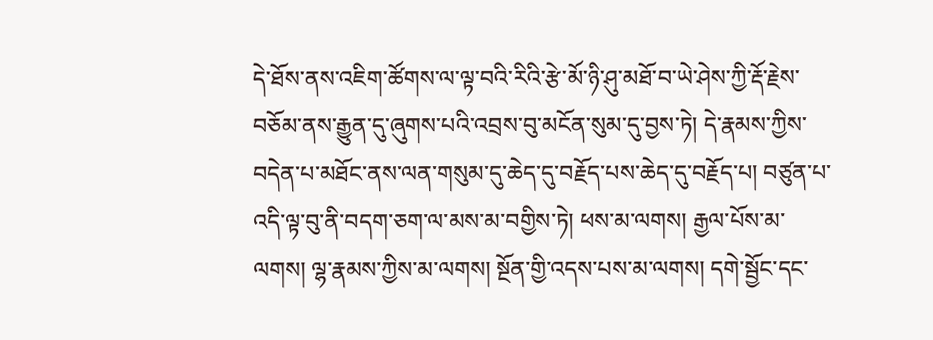དེ་ཐོས་ནས་འཇིག་ཚོགས་ལ་ལྟ་བའི་རིའི་རྩེ་མོ་ཉི་ཤུ་མཐོ་བ་ཡེ་ཤེས་ཀྱི་རྡོ་རྗེས་བཅོམ་ནས་རྒྱུན་དུ་ཞུགས་པའི་འབྲས་བུ་མངོན་སུམ་དུ་བྱས་ཏེ། དེ་རྣམས་ཀྱིས་བདེན་པ་མཐོང་ནས་ལན་གསུམ་དུ་ཆེད་དུ་བརྗོད་པས་ཆེད་དུ་བརྗོད་པ། བཙུན་པ་འདི་ལྟ་བུ་ནི་བདག་ཅག་ལ་མས་མ་བགྱིས་ཏེ། ཕས་མ་ལགས། རྒྱལ་པོས་མ་ལགས། ལྷ་རྣམས་ཀྱིས་མ་ལགས། སྔོན་གྱི་འདས་པས་མ་ལགས། དགེ་སྦྱོང་དང་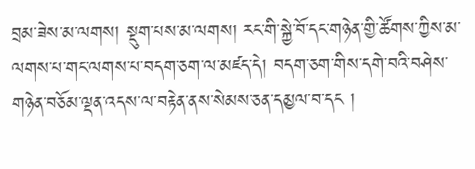བྲམ་ཟེས་མ་ལགས། སྡུག་པས་མ་ལགས། རང་གི་སྐྱེ་བོ་དང་གཉེན་གྱི་ཚོགས་ཀྱིས་མ་ལགས་པ་གང་ལགས་པ་བདག་ཅག་ལ་མཛད་དེ། བདག་ཅག་གིས་དགེ་བའི་བཤེས་གཉེན་བཅོམ་ལྡན་འདས་ལ་བརྟེན་ནས་སེམས་ཅན་དམྱལ་བ་དང །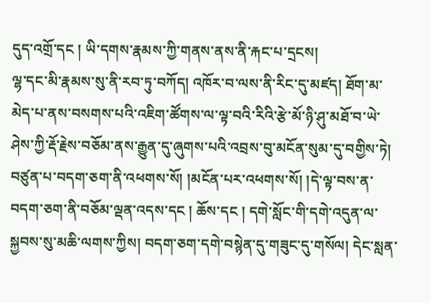དུད་འགྲོ་དང ། ཡི་དགས་རྣམས་ཀྱི་གནས་ནས་ནི་རྐང་པ་དྲངས།
ལྷ་དང་མི་རྣམས་སུ་ནི་རབ་ཏུ་བཀོད། འཁོར་བ་ལས་ནི་རིང་དུ་མཛད། ཐོག་མ་མེད་པ་ནས་བསགས་པའི་འཇིག་ཚོགས་ལ་ལྟ་བའི་རིའི་རྩེ་མོ་ཉི་ཤུ་མཐོ་བ་ཡེ་ཤེས་ཀྱི་རྡོ་རྗེས་བཅོམ་ནས་རྒྱུན་དུ་ཞུགས་པའི་འབྲས་བུ་མངོན་སུམ་དུ་བགྱིས་ཏེ། བཙུན་པ་བདག་ཅག་ནི་འཕགས་སོ། །མངོན་པར་འཕགས་སོ། །དེ་ལྟ་བས་ན་བདག་ཅག་ནི་བཅོམ་ལྡན་འདས་དང ། ཆོས་དང ། དགེ་སློང་གི་དགེ་འདུན་ལ་སྐྱབས་སུ་མཆི་ལགས་ཀྱིས། བདག་ཅག་དགེ་བསྙེན་དུ་གཟུང་དུ་གསོལ། དེང་སླན་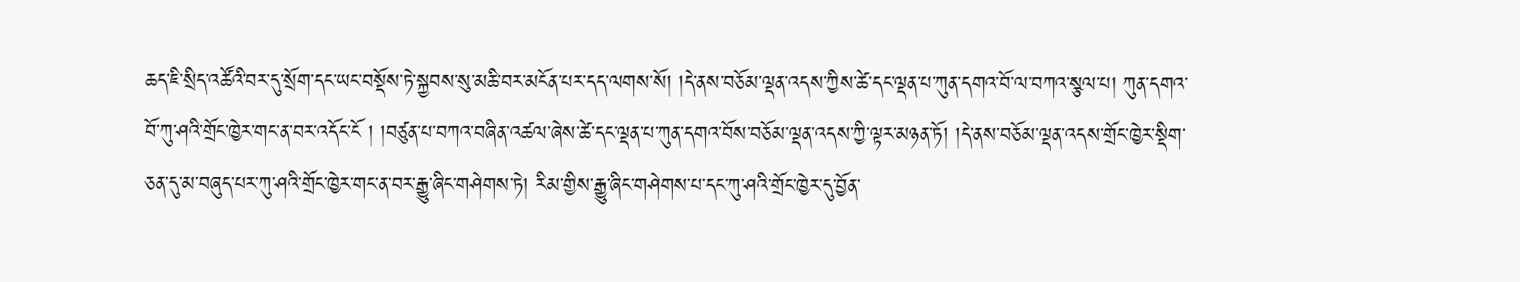ཆད་ཇི་སྲིད་འཚོའི་བར་དུ་སྲོག་དང་ཡང་བསྡོས་ཏེ་སྐྱབས་སུ་མཆི་བར་མངོན་པར་དད་ལགས་སོ། །དེ་ནས་བཅོམ་ལྡན་འདས་ཀྱིས་ཚེ་དང་ལྡན་པ་ཀུན་དགའ་བོ་ལ་བཀའ་སྩལ་པ། ཀུན་དགའ་བོ་ཀུ་ཤའི་གྲོང་ཁྱེར་གང་ན་བར་འདོང་ངོ ། །བཙུན་པ་བཀའ་བཞིན་འཚལ་ཞེས་ཚེ་དང་ལྡན་པ་ཀུན་དགའ་བོས་བཅོམ་ལྡན་འདས་ཀྱི་ལྟར་མཉན་ཏོ། །དེ་ནས་བཅོམ་ལྡན་འདས་གྲོང་ཁྱེར་སྡིག་ཅན་དུ་མ་བཞུད་པར་ཀུ་ཤའི་གྲོང་ཁྱེར་གང་ན་བར་རྒྱུ་ཞིང་གཤེགས་ཏེ། རིམ་གྱིས་རྒྱུ་ཞིང་གཤེགས་པ་དང་ཀུ་ཤའི་གྲོང་ཁྱེར་དུ་བྱོན་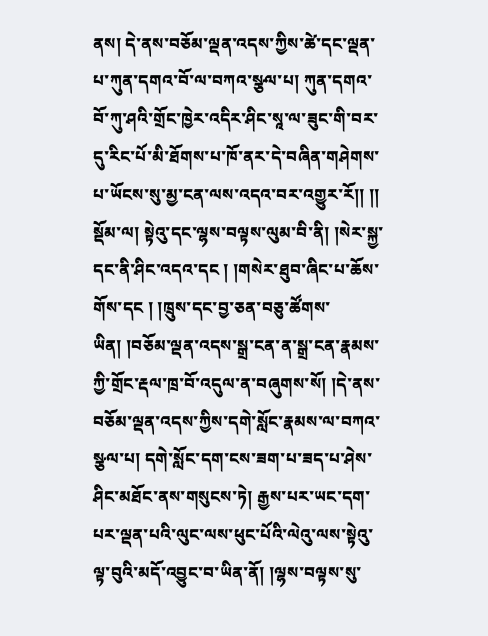ནས། དེ་ནས་བཅོམ་ལྡན་འདས་ཀྱིས་ཚེ་དང་ལྡན་པ་ཀུན་དགའ་བོ་ལ་བཀའ་སྩལ་པ། ཀུན་དགའ་བོ་ཀུ་ཤའི་གྲོང་ཁྱེར་འདིར་ཤིང་སཱ་ལ་ཟུང་གི་བར་དུ་རིང་པོ་མི་ཐོགས་པ་ཁོ་ནར་དེ་བཞིན་གཤེགས་པ་ཡོངས་སུ་མྱ་ངན་ལས་འདའ་བར་འགྱུར་རོ།། །། སྡོམ་ལ། སྟེའུ་དང་ལྷས་བལྟས་ལུམ་བི་ནི། །སེར་སྐྱ་དང་ནི་ཤིང་འདའ་དང ། །གསེར་ཐུབ་ཞིང་པ་ཆོས་གོས་དང ། །ཁྲུས་དང་བྱ་ཅན་བཅུ་ཚོགས་ཡིན། །བཅོམ་ལྡན་འདས་སྒྲ་ངན་ན་སྒྲ་ངན་རྣམས་ཀྱི་གྲོང་རྡལ་ཁྲ་བོ་འདུལ་ན་བཞུགས་སོ། །དེ་ནས་བཅོམ་ལྡན་འདས་ཀྱིས་དགེ་སློང་རྣམས་ལ་བཀའ་སྩལ་པ། དགེ་སློང་དག་ངས་ཟག་པ་ཟད་པ་ཤེས་ཤིང་མཐོང་ནས་གསུངས་ཏེ། རྒྱས་པར་ཡང་དག་པར་ལྡན་པའི་ལུང་ལས་ཕུང་པོའི་ལེའུ་ལས་སྟེའུ་ལྟ་བུའི་མདོ་འབྱུང་བ་ཡིན་ནོ། །ལྷས་བལྟས་སུ་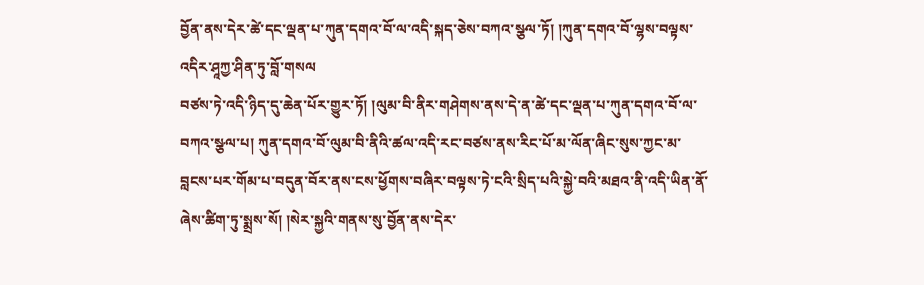བྱོན་ནས་དེར་ཚེ་དང་ལྡན་པ་ཀུན་དགའ་བོ་ལ་འདི་སྐད་ཅེས་བཀའ་སྩལ་ཏོ། །ཀུན་དགའ་བོ་ལྷས་བལྟས་འདིར་ཤཱཀྱ་ཤིན་ཏུ་བློ་གསལ
བཙས་ཏེ་འདི་ཉིད་དུ་ཆེན་པོར་གྱུར་ཏོ། །ལུམ་བི་ནིར་གཤེགས་ནས་དེ་ན་ཚེ་དང་ལྡན་པ་ཀུན་དགའ་བོ་ལ་བཀའ་སྩལ་པ། ཀུན་དགའ་བོ་ལུམ་བི་ནིའི་ཚལ་འདི་རང་བཙས་ནས་རིང་པོ་མ་ལོན་ཞིང་སུས་ཀྱང་མ་བླངས་པར་གོམ་པ་བདུན་བོར་ནས་ངས་ཕྱོགས་བཞིར་བལྟས་ཏེ་ངའི་སྲིད་པའི་སྐྱེ་བའི་མཐའ་ནི་འདི་ཡིན་ནོ་ཞེས་ཚིག་ཏུ་སྨྲས་སོ། །སེར་སྐྱའི་གནས་སུ་བྱོན་ནས་དེར་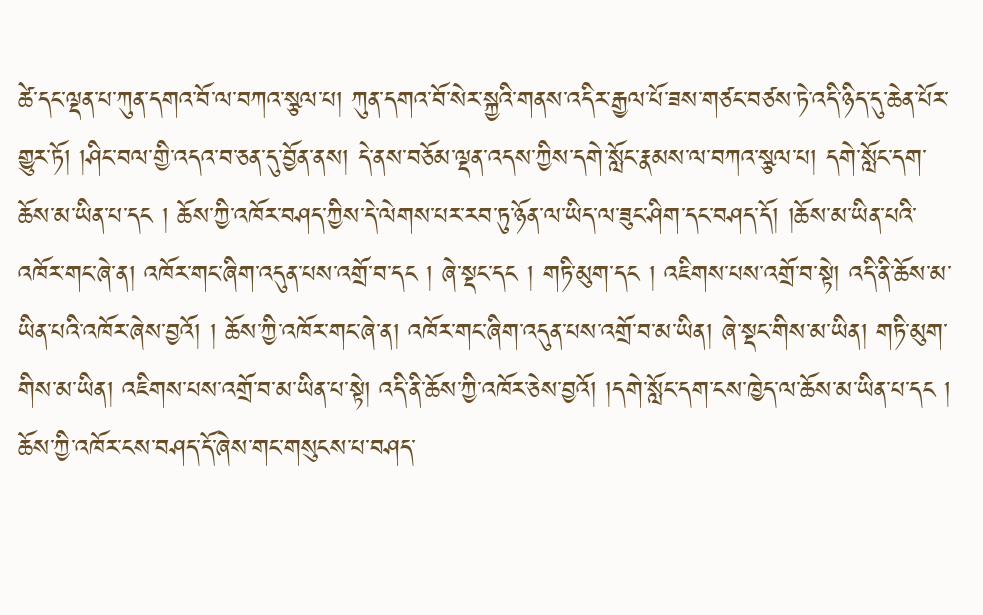ཚེ་དང་ལྡན་པ་ཀུན་དགའ་བོ་ལ་བཀའ་སྩལ་པ། ཀུན་དགའ་བོ་སེར་སྐྱའི་གནས་འདིར་རྒྱལ་པོ་ཟས་གཙང་བཙས་ཏེ་འདི་ཉིད་དུ་ཆེན་པོར་གྱུར་ཏོ། །ཤིང་བལ་གྱི་འདའ་བ་ཅན་དུ་བྱོན་ནས། དེ་ནས་བཅོམ་ལྡན་འདས་ཀྱིས་དགེ་སློང་རྣམས་ལ་བཀའ་སྩལ་པ། དགེ་སློང་དག་ཆོས་མ་ཡིན་པ་དང ། ཆོས་ཀྱི་འཁོར་བཤད་ཀྱིས་དེ་ལེགས་པར་རབ་ཏུ་ཉོན་ལ་ཡིད་ལ་ཟུང་ཤིག་དང་བཤད་དོ། །ཆོས་མ་ཡིན་པའི་འཁོར་གང་ཞེ་ན། འཁོར་གང་ཞིག་འདུན་པས་འགྲོ་བ་དང ། ཞེ་སྡང་དང ། གཏི་མུག་དང ། འཇིགས་པས་འགྲོ་བ་སྟེ། འདི་ནི་ཆོས་མ་ཡིན་པའི་འཁོར་ཞེས་བྱའོ། ། ཆོས་ཀྱི་འཁོར་གང་ཞེ་ན། འཁོར་གང་ཞིག་འདུན་པས་འགྲོ་བ་མ་ཡིན། ཞེ་སྡང་གིས་མ་ཡིན། གཏི་མུག་གིས་མ་ཡིན། འཇིགས་པས་འགྲོ་བ་མ་ཡིན་པ་སྟེ། འདི་ནི་ཆོས་ཀྱི་འཁོར་ཅེས་བྱའོ། །དགེ་སློང་དག་ངས་ཁྱེད་ལ་ཆོས་མ་ཡིན་པ་དང ། ཆོས་ཀྱི་འཁོར་ངས་བཤད་དོ་ཞེས་གང་གསུངས་པ་བཤད་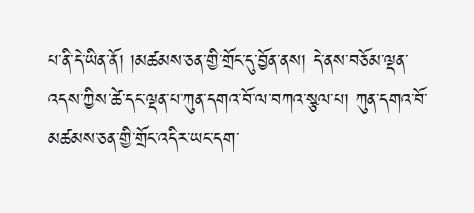པ་ནི་དེ་ཡིན་ནོ། །མཚམས་ཅན་གྱི་གྲོང་དུ་བྱོན་ནས། དེ་ནས་བཅོམ་ལྡན་འདས་ཀྱིས་ཚེ་དང་ལྡན་པ་ཀུན་དགའ་བོ་ལ་བཀའ་སྩལ་པ། ཀུན་དགའ་བོ་མཚམས་ཅན་གྱི་གྲོང་འདིར་ཡང་དག་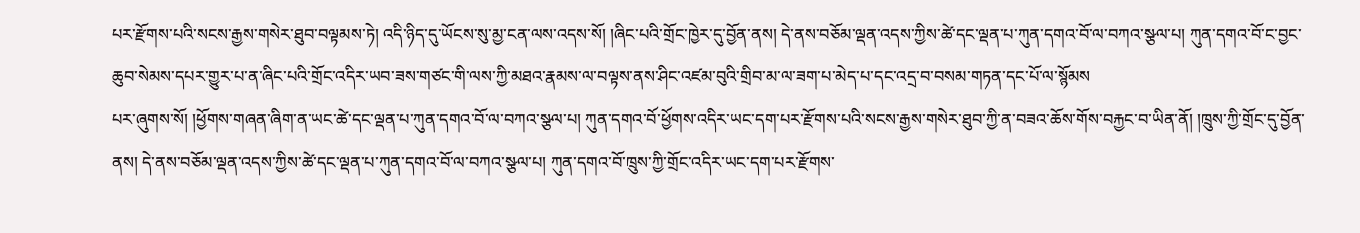པར་རྫོགས་པའི་སངས་རྒྱས་གསེར་ཐུབ་བལྟམས་ཏེ། འདི་ཉིད་དུ་ཡོངས་སུ་མྱ་ངན་ལས་འདས་སོ། །ཞིང་པའི་གྲོང་ཁྱེར་དུ་བྱོན་ནས། དེ་ནས་བཅོམ་ལྡན་འདས་ཀྱིས་ཚེ་དང་ལྡན་པ་ཀུན་དགའ་བོ་ལ་བཀའ་སྩལ་པ། ཀུན་དགའ་བོ་ང་བྱང་ཆུབ་སེམས་དཔར་གྱུར་པ་ན་ཞིང་པའི་གྲོང་འདིར་ཡབ་ཟས་གཙང་གི་ལས་ཀྱི་མཐའ་རྣམས་ལ་བལྟས་ནས་ཤིང་འཛམ་བུའི་གྲིབ་མ་ལ་ཟག་པ་མེད་པ་དང་འདྲ་བ་བསམ་གཏན་དང་པོ་ལ་སྙོམས
པར་ཞུགས་སོ། །ཕྱོགས་གཞན་ཞིག་ན་ཡང་ཚེ་དང་ལྡན་པ་ཀུན་དགའ་བོ་ལ་བཀའ་སྩལ་པ། ཀུན་དགའ་བོ་ཕྱོགས་འདིར་ཡང་དག་པར་རྫོགས་པའི་སངས་རྒྱས་གསེར་ཐུབ་ཀྱི་ན་བཟའ་ཆོས་གོས་བརྐྱང་བ་ཡིན་ནོ། །ཁྲུས་ཀྱི་གྲོང་དུ་བྱོན་ནས། དེ་ནས་བཅོམ་ལྡན་འདས་ཀྱིས་ཚེ་དང་ལྡན་པ་ཀུན་དགའ་བོ་ལ་བཀའ་སྩལ་པ། ཀུན་དགའ་བོ་ཁྲུས་ཀྱི་གྲོང་འདིར་ཡང་དག་པར་རྫོགས་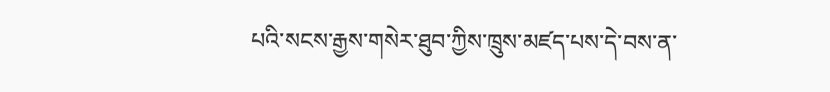པའི་སངས་རྒྱས་གསེར་ཐུབ་ཀྱིས་ཁྲུས་མཛད་པས་དེ་བས་ན་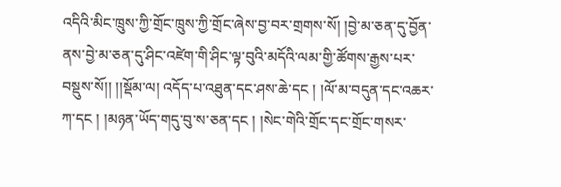འདིའི་མིང་ཁྲུས་ཀྱི་གྲོང་ཁྲུས་ཀྱི་གྲོང་ཞེས་བྱ་བར་གྲགས་སོ། །བྱེ་མ་ཅན་དུ་བྱོན་ནས་བྱེ་མ་ཅན་དུ་ཤིང་འཛེག་གི་ཤིང་ལྟ་བུའི་མདོའི་ལམ་གྱི་ཚོགས་རྒྱས་པར་བསྡུས་སོ།། །།སྡོམ་ལ། འདོད་པ་འཐུན་དང་ཤས་ཆེ་དང ། །ལོ་མ་བདུན་དང་འཆར་ཀ་དང ། །མཉན་ཡོད་གདུ་བུ་ས་ཅན་དང ། །སེང་གེའི་གྲོང་དང་གྲོང་གསར་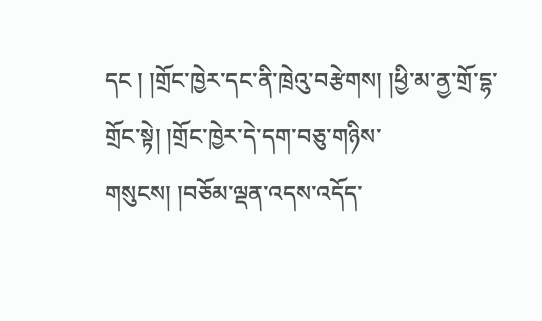དང ། །གྲོང་ཁྱེར་དང་ནི་ཁྲེའུ་བརྩེགས། །ཕྱི་མ་ནྱ་གྲོ་དྷ་གྲོང་སྟེ། །གྲོང་ཁྱེར་དེ་དག་བཅུ་གཉིས་གསུངས། །བཅོམ་ལྡན་འདས་འདོད་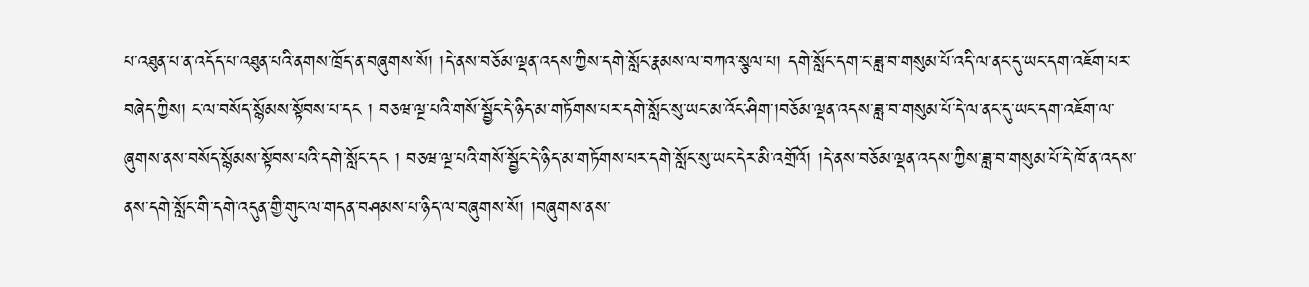པ་འཐུན་པ་ན་འདོད་པ་འཐུན་པའི་ནགས་ཁྲོད་ན་བཞུགས་སོ། །དེ་ནས་བཅོམ་ལྡན་འདས་ཀྱིས་དགེ་སློང་རྣམས་ལ་བཀའ་སྩལ་པ། དགེ་སློང་དག་ང་ཟླ་བ་གསུམ་པོ་འདི་ལ་ནང་དུ་ཡང་དག་འཇོག་པར་བཞེད་ཀྱིས། ང་ལ་བསོད་སྙོམས་སྟོབས་པ་དང ། བཅཝ་ལྔ་པའི་གསོ་སྦྱོང་དེ་ཉིད་མ་གཏོགས་པར་དགེ་སློང་སུ་ཡང་མ་འོང་ཤིག་།བཅོམ་ལྡན་འདས་ཟླ་བ་གསུམ་པོ་དེ་ལ་ནང་དུ་ཡང་དག་འཇོག་ལ་ཞུགས་ནས་བསོད་སྙོམས་སྟོབས་པའི་དགེ་སློང་དང ། བཅཝ་ལྔ་པའི་གསོ་སྦྱོང་དེ་ཉིད་མ་གཏོགས་པར་དགེ་སློང་སུ་ཡང་དེར་མི་འགྲོའོ། །དེ་ནས་བཅོམ་ལྡན་འདས་ཀྱིས་ཟླ་བ་གསུམ་པོ་དེ་ཁོ་ན་འདས་ནས་དགེ་སློང་གི་དགེ་འདུན་གྱི་གུང་ལ་གདན་བཤམས་པ་ཉིད་ལ་བཞུགས་སོ། །བཞུགས་ནས་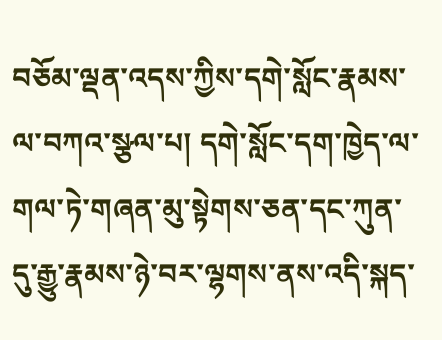བཅོམ་ལྡན་འདས་ཀྱིས་དགེ་སློང་རྣམས་ལ་བཀའ་སྩལ་པ། དགེ་སློང་དག་ཁྱེད་ལ་གལ་ཏེ་གཞན་མུ་སྟེགས་ཅན་དང་ཀུན་དུ་རྒྱུ་རྣམས་ཉེ་བར་ལྷགས་ནས་འདི་སྐད་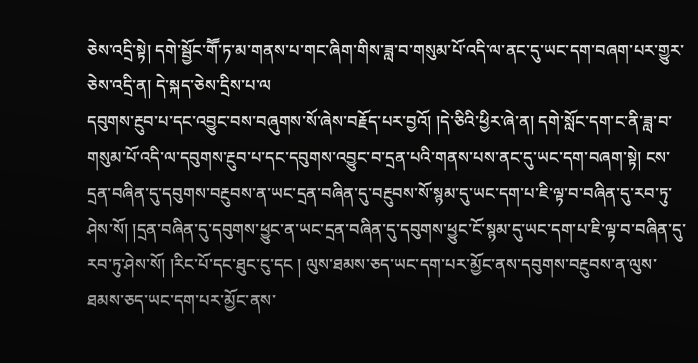ཅེས་འདྲི་སྟེ། དགེ་སྦྱོང་གཽ་ཏ་མ་གནས་པ་གང་ཞིག་གིས་ཟླ་བ་གསུམ་པོ་འདི་ལ་ནང་དུ་ཡང་དག་བཞག་པར་གྱུར་ཅེས་འདྲི་ན། དེ་སྐད་ཅེས་དྲིས་པ་ལ
དབུགས་རྔུབ་པ་དང་འབྱུང་བས་བཞུགས་སོ་ཞེས་བརྗོད་པར་བྱའོ། །དེ་ཅིའི་ཕྱིར་ཞེ་ན། དགེ་སློང་དག་ང་ནི་ཟླ་བ་གསུམ་པོ་འདི་ལ་དབུགས་རྔུབ་པ་དང་དབུགས་འབྱུང་བ་དྲན་པའི་གནས་པས་ནང་དུ་ཡང་དག་བཞག་སྟེ། ངས་དྲན་བཞིན་དུ་དབུགས་བརྔུབས་ན་ཡང་དྲན་བཞིན་དུ་བརྔུབས་སོ་སྙམ་དུ་ཡང་དག་པ་ཇི་ལྟ་བ་བཞིན་དུ་རབ་ཏུ་ཤེས་སོ། །དྲན་བཞིན་དུ་དབུགས་ཕྱུང་ན་ཡང་དྲན་བཞིན་དུ་དབུགས་ཕྱུང་ངོ་སྙམ་དུ་ཡང་དག་པ་ཇི་ལྟ་བ་བཞིན་དུ་རབ་ཏུ་ཤེས་སོ། །རིང་པོ་དང་ཐུང་ངུ་དང ། ལུས་ཐམས་ཅད་ཡང་དག་པར་མྱོང་ནས་དབུགས་བརྔུབས་ན་ལུས་ཐམས་ཅད་ཡང་དག་པར་མྱོང་ནས་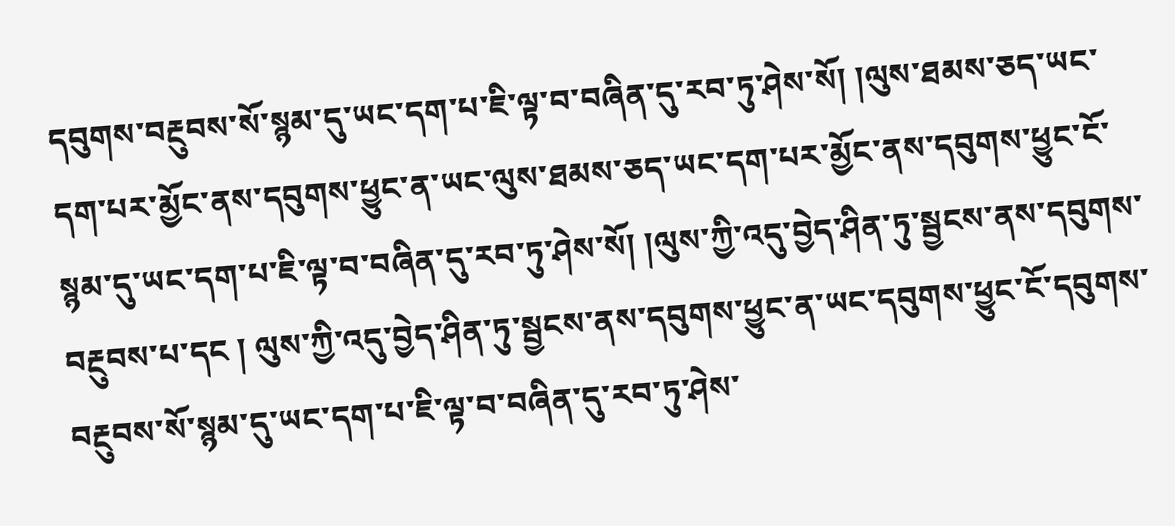དབུགས་བརྔུབས་སོ་སྙམ་དུ་ཡང་དག་པ་ཇི་ལྟ་བ་བཞིན་དུ་རབ་ཏུ་ཤེས་སོ། །ལུས་ཐམས་ཅད་ཡང་དག་པར་མྱོང་ནས་དབུགས་ཕྱུང་ན་ཡང་ལུས་ཐམས་ཅད་ཡང་དག་པར་མྱོང་ནས་དབུགས་ཕྱུང་ངོ་སྙམ་དུ་ཡང་དག་པ་ཇི་ལྟ་བ་བཞིན་དུ་རབ་ཏུ་ཤེས་སོ། །ལུས་ཀྱི་འདུ་བྱེད་ཤིན་ཏུ་སྦྱངས་ནས་དབུགས་བརྔུབས་པ་དང ། ལུས་ཀྱི་འདུ་བྱེད་ཤིན་ཏུ་སྦྱངས་ནས་དབུགས་ཕྱུང་ན་ཡང་དབུགས་ཕྱུང་ངོ་དབུགས་བརྔུབས་སོ་སྙམ་དུ་ཡང་དག་པ་ཇི་ལྟ་བ་བཞིན་དུ་རབ་ཏུ་ཤེས་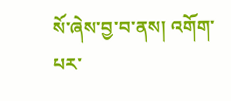སོ་ཞེས་བྱ་བ་ནས། འགོག་པར་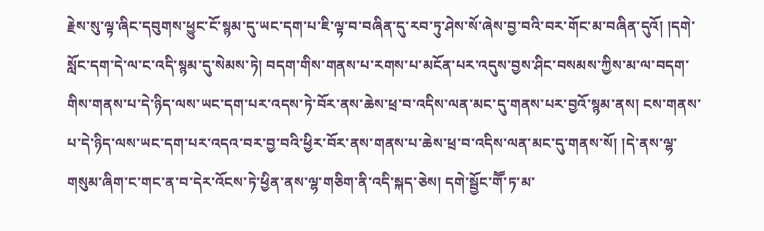རྗེས་སུ་ལྟ་ཞིང་དབུགས་ཕྱུང་ངོ་སྙམ་དུ་ཡང་དག་པ་ཇི་ལྟ་བ་བཞིན་དུ་རབ་ཏུ་ཤེས་སོ་ཞེས་བྱ་བའི་བར་གོང་མ་བཞིན་དུའོ། །དགེ་སློང་དག་དེ་ལ་ང་འདི་སྙམ་དུ་སེམས་ཏེ། བདག་གིས་གནས་པ་རགས་པ་མངོན་པར་འདུས་བྱས་ཤིང་བསམས་ཀྱིས་མ་ལ་བདག་གིས་གནས་པ་དེ་ཉིད་ལས་ཡང་དག་པར་འདས་ཏེ་བོར་ནས་ཆེས་ཕྲ་བ་འདིས་ལན་མང་དུ་གནས་པར་བྱའོ་སྙམ་ནས། ངས་གནས་པ་དེ་ཉིད་ལས་ཡང་དག་པར་འདའ་བར་བྱ་བའི་ཕྱིར་བོར་ནས་གནས་པ་ཆེས་ཕྲ་བ་འདིས་ལན་མང་དུ་གནས་སོ། །དེ་ནས་ལྷ་གསུམ་ཞིག་ང་གང་ན་བ་དེར་འོངས་ཏེ་ཕྱིན་ནས་ལྷ་གཅིག་ནི་འདི་སྐད་ཅེས། དགེ་སྦྱོང་གཽ་ཏ་མ་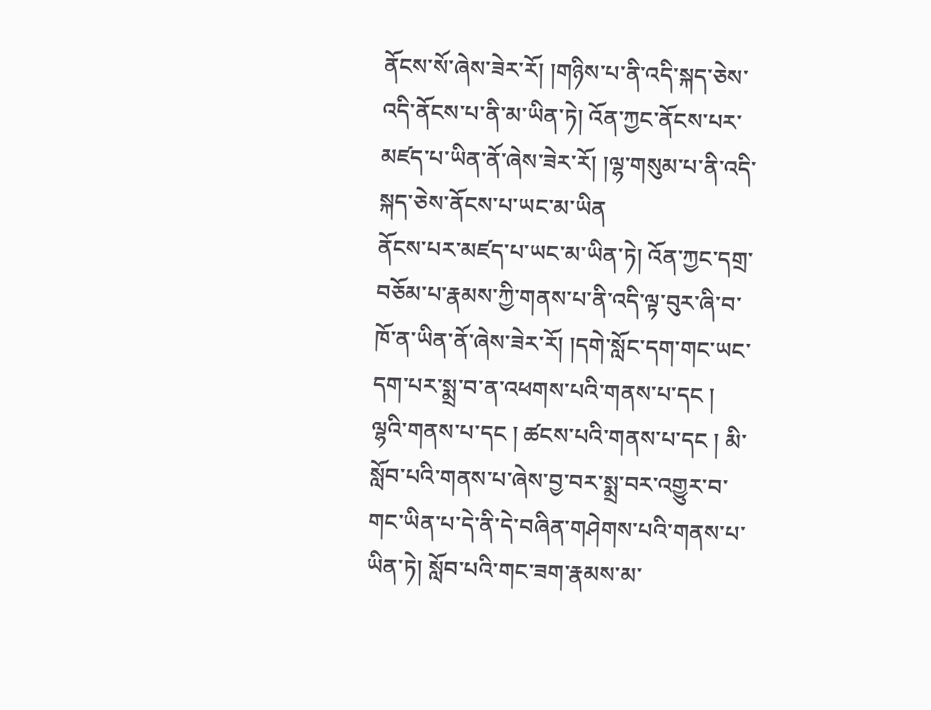ནོངས་སོ་ཞེས་ཟེར་རོ། །གཉིས་པ་ནི་འདི་སྐད་ཅེས་འདི་ནོངས་པ་ནི་མ་ཡིན་ཏེ། འོན་ཀྱང་ནོངས་པར་མཛད་པ་ཡིན་ནོ་ཞེས་ཟེར་རོ། །ལྷ་གསུམ་པ་ནི་འདི་སྐད་ཅེས་ནོངས་པ་ཡང་མ་ཡིན
ནོངས་པར་མཛད་པ་ཡང་མ་ཡིན་ཏེ། འོན་ཀྱང་དགྲ་བཅོམ་པ་རྣམས་ཀྱི་གནས་པ་ནི་འདི་ལྟ་བུར་ཞི་བ་ཁོ་ན་ཡིན་ནོ་ཞེས་ཟེར་རོ། །དགེ་སློང་དག་གང་ཡང་དག་པར་སྨྲ་བ་ན་འཕགས་པའི་གནས་པ་དང ། ལྷའི་གནས་པ་དང ། ཚངས་པའི་གནས་པ་དང ། མི་སློབ་པའི་གནས་པ་ཞེས་བྱ་བར་སྨྲ་བར་འགྱུར་བ་གང་ཡིན་པ་དེ་ནི་དེ་བཞིན་གཤེགས་པའི་གནས་པ་ཡིན་ཏེ། སློབ་པའི་གང་ཟག་རྣམས་མ་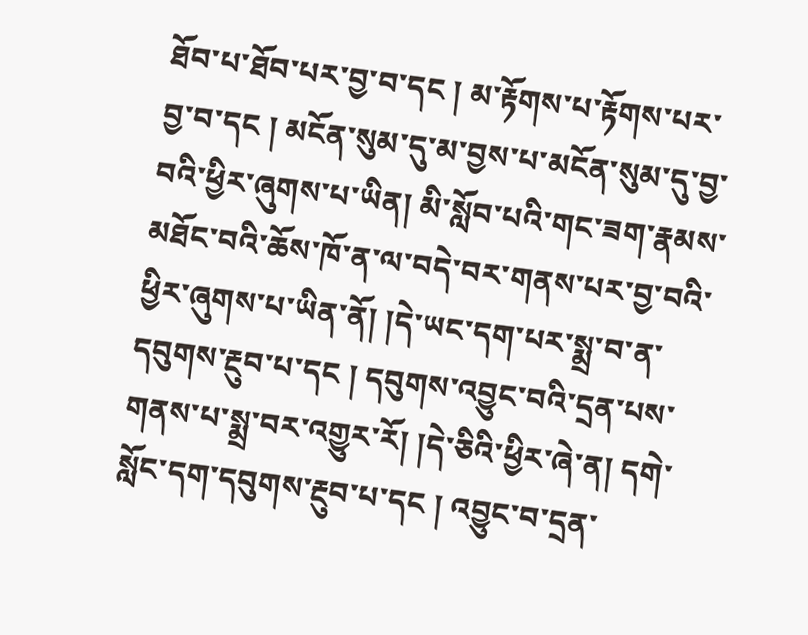ཐོབ་པ་ཐོབ་པར་བྱ་བ་དང ། མ་རྟོགས་པ་རྟོགས་པར་བྱ་བ་དང ། མངོན་སུམ་དུ་མ་བྱས་པ་མངོན་སུམ་དུ་བྱ་བའི་ཕྱིར་ཞུགས་པ་ཡིན། མི་སློབ་པའི་གང་ཟག་རྣམས་མཐོང་བའི་ཆོས་ཁོ་ན་ལ་བདེ་བར་གནས་པར་བྱ་བའི་ཕྱིར་ཞུགས་པ་ཡིན་ནོ། །དེ་ཡང་དག་པར་སྨྲ་བ་ན་དབུགས་རྔུབ་པ་དང ། དབུགས་འབྱུང་བའི་དྲན་པས་གནས་པ་སྨྲ་བར་འགྱུར་རོ། །དེ་ཅིའི་ཕྱིར་ཞེ་ན། དགེ་སློང་དག་དབུགས་རྔུབ་པ་དང ། འབྱུང་བ་དྲན་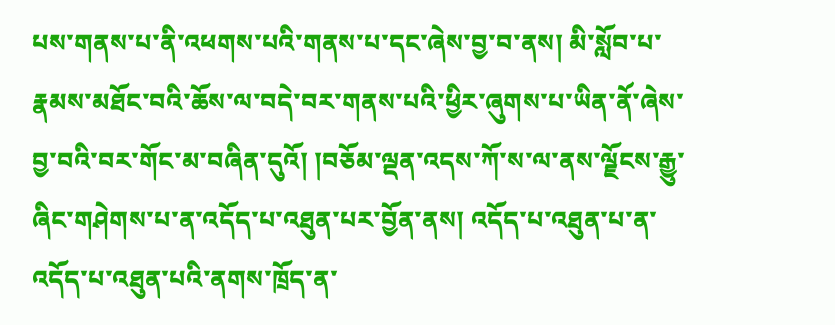པས་གནས་པ་ནི་འཕགས་པའི་གནས་པ་དང་ཞེས་བྱ་བ་ནས། མི་སློབ་པ་རྣམས་མཐོང་བའི་ཆོས་ལ་བདེ་བར་གནས་པའི་ཕྱིར་ཞུགས་པ་ཡིན་ནོ་ཞེས་བྱ་བའི་བར་གོང་མ་བཞིན་དུའོ། །བཅོམ་ལྡན་འདས་ཀོ་ས་ལ་ནས་ལྗོངས་རྒྱུ་ཞིང་གཤེགས་པ་ན་འདོད་པ་འཐུན་པར་བྱོན་ནས། འདོད་པ་འཐུན་པ་ན་འདོད་པ་འཐུན་པའི་ནགས་ཁྲོད་ན་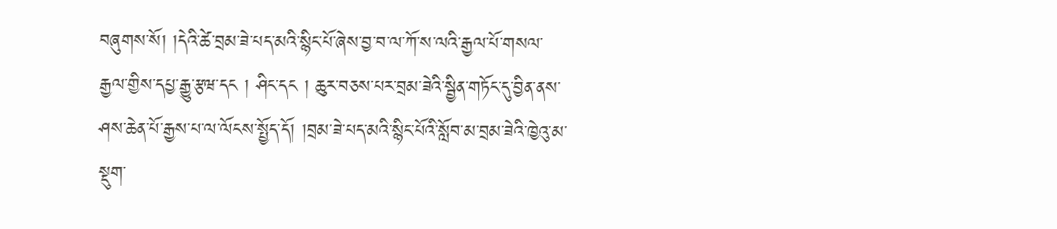བཞུགས་སོ། །དེའི་ཚེ་བྲམ་ཟེ་པད་མའི་སྙིང་པོ་ཞེས་བྱ་བ་ལ་ཀོ་ས་ལའི་རྒྱལ་པོ་གསལ་རྒྱལ་གྱིས་དཔྱ་རྒྱུ་རྩཝ་དང ། ཤིང་དང ། ཆུར་བཅས་པར་བྲམ་ཟེའི་སྦྱིན་གཏོང་དུ་བྱིན་ནས་ཤས་ཆེན་པོ་རྒྱས་པ་ལ་ལོངས་སྤྱོད་དོ། །བྲམ་ཟེ་པད་མའི་སྙིང་པོའི་སློབ་མ་བྲམ་ཟེའི་ཁྱེའུ་མ་སྡུག་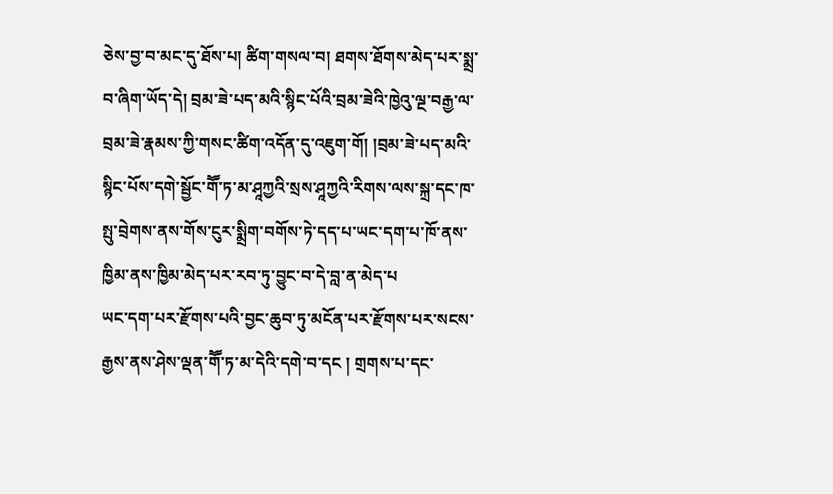ཅེས་བྱ་བ་མང་དུ་ཐོས་པ། ཚིག་གསལ་བ། ཐགས་ཐོགས་མེད་པར་སྨྲ་བ་ཞིག་ཡོད་དེ། བྲམ་ཟེ་པད་མའི་སྙིང་པོའི་བྲམ་ཟེའི་ཁྱེའུ་ལྔ་བརྒྱ་ལ་བྲམ་ཟེ་རྣམས་ཀྱི་གསང་ཚིག་འདོན་དུ་འཇུག་གོ། །བྲམ་ཟེ་པད་མའི་སྙིང་པོས་དགེ་སྦྱོང་གཽ་ཏ་མ་ཤཱཀྱའི་སྲས་ཤཱཀྱའི་རིགས་ལས་སྐྲ་དང་ཁ་སྤུ་བྲེགས་ནས་གོས་ངུར་སྨྲིག་བགོས་ཏེ་དད་པ་ཡང་དག་པ་ཁོ་ནས་ཁྱིམ་ནས་ཁྱིམ་མེད་པར་རབ་ཏུ་བྱུང་བ་དེ་བླ་ན་མེད་པ
ཡང་དག་པར་རྫོགས་པའི་བྱང་ཆུབ་ཏུ་མངོན་པར་རྫོགས་པར་སངས་རྒྱས་ནས་ཤེས་ལྡན་གཽ་ཏ་མ་དེའི་དགེ་བ་དང ། གྲགས་པ་དང་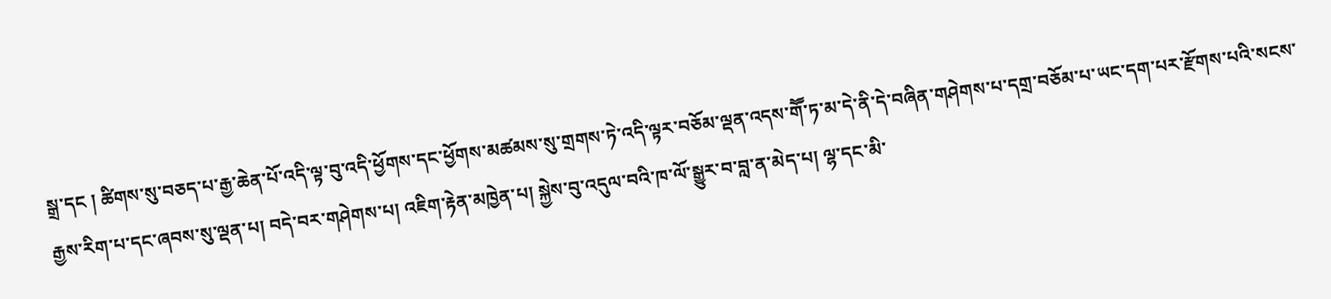སྒྲ་དང ། ཚིགས་སུ་བཅད་པ་རྒྱ་ཆེན་པོ་འདི་ལྟ་བུ་འདི་ཕྱོགས་དང་ཕྱོགས་མཚམས་སུ་གྲགས་ཏེ་འདི་ལྟར་བཅོམ་ལྡན་འདས་གཽ་ཏ་མ་དེ་ནི་དེ་བཞིན་གཤེགས་པ་དགྲ་བཅོམ་པ་ཡང་དག་པར་རྫོགས་པའི་སངས་རྒྱས་རིག་པ་དང་ཞབས་སུ་ལྡན་པ། བདེ་བར་གཤེགས་པ། འཇིག་རྟེན་མཁྱེན་པ། སྐྱེས་བུ་འདུལ་བའི་ཁ་ལོ་སྒྱུར་བ་བླ་ན་མེད་པ། ལྷ་དང་མི་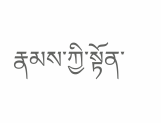རྣམས་ཀྱི་སྟོན་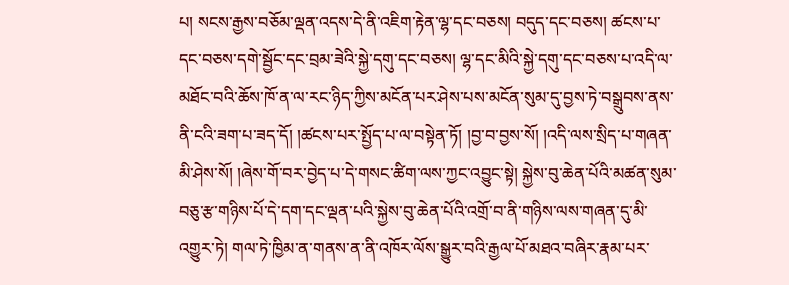པ། སངས་རྒྱས་བཅོམ་ལྡན་འདས་དེ་ནི་འཇིག་རྟེན་ལྷ་དང་བཅས། བདུད་དང་བཅས། ཚངས་པ་དང་བཅས་དགེ་སྦྱོང་དང་བྲམ་ཟེའི་སྐྱེ་དགུ་དང་བཅས། ལྷ་དང་མིའི་སྐྱེ་དགུ་དང་བཅས་པ་འདི་ལ་མཐོང་བའི་ཆོས་ཁོ་ན་ལ་རང་ཉིད་ཀྱིས་མངོན་པར་ཤེས་པས་མངོན་སུམ་དུ་བྱས་ཏེ་བསྒྲུབས་ནས་ནི་ངའི་ཟག་པ་ཟད་དོ། །ཚངས་པར་སྤྱོད་པ་ལ་བསྟེན་ཏོ། །བྱ་བ་བྱས་སོ། །འདི་ལས་སྲིད་པ་གཞན་མི་ཤེས་སོ། །ཞེས་གོ་བར་བྱེད་པ་དེ་གསང་ཚིག་ལས་ཀྱང་འབྱུང་སྟེ། སྐྱེས་བུ་ཆེན་པོའི་མཚན་སུམ་བཅུ་རྩ་གཉིས་པོ་དེ་དག་དང་ལྡན་པའི་སྐྱེས་བུ་ཆེན་པོའི་འགྲོ་བ་ནི་གཉིས་ལས་གཞན་དུ་མི་འགྱུར་ཏེ། གལ་ཏེ་ཁྱིམ་ན་གནས་ན་ནི་འཁོར་ལོས་སྒྱུར་བའི་རྒྱལ་པོ་མཐའ་བཞིར་རྣམ་པར་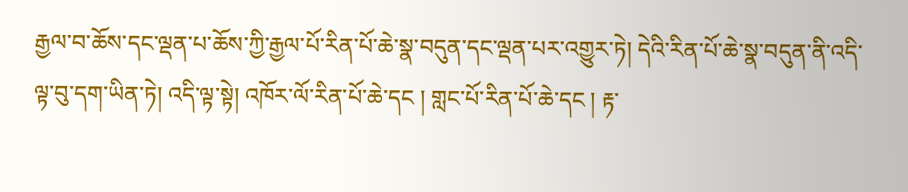རྒྱལ་བ་ཆོས་དང་ལྡན་པ་ཆོས་ཀྱི་རྒྱལ་པོ་རིན་པོ་ཆེ་སྣ་བདུན་དང་ལྡན་པར་འགྱུར་ཏེ། དེའི་རིན་པོ་ཆེ་སྣ་བདུན་ནི་འདི་ལྟ་བུ་དག་ཡིན་ཏེ། འདི་ལྟ་སྟེ། འཁོར་ལོ་རིན་པོ་ཆེ་དང ། གླང་པོ་རིན་པོ་ཆེ་དང ། རྟ་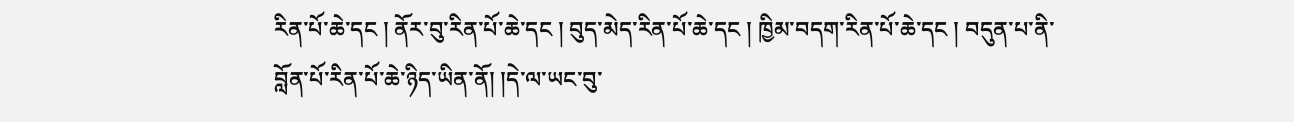རིན་པོ་ཆེ་དང ། ནོར་བུ་རིན་པོ་ཆེ་དང ། བུད་མེད་རིན་པོ་ཆེ་དང ། ཁྱིམ་བདག་རིན་པོ་ཆེ་དང ། བདུན་པ་ནི་བློན་པོ་རིན་པོ་ཆེ་ཉིད་ཡིན་ནོ། །དེ་ལ་ཡང་བུ་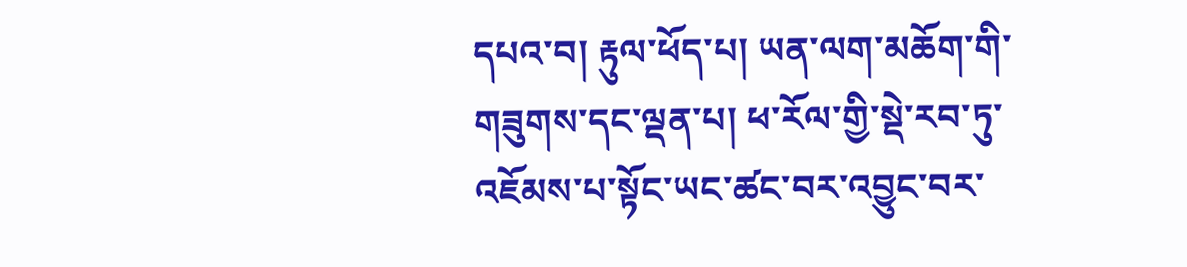དཔའ་བ། རྟུལ་ཕོད་པ། ཡན་ལག་མཆོག་གི་གཟུགས་དང་ལྡན་པ། ཕ་རོལ་གྱི་སྡེ་རབ་ཏུ་འཇོམས་པ་སྟོང་ཡང་ཚང་བར་འབྱུང་བར་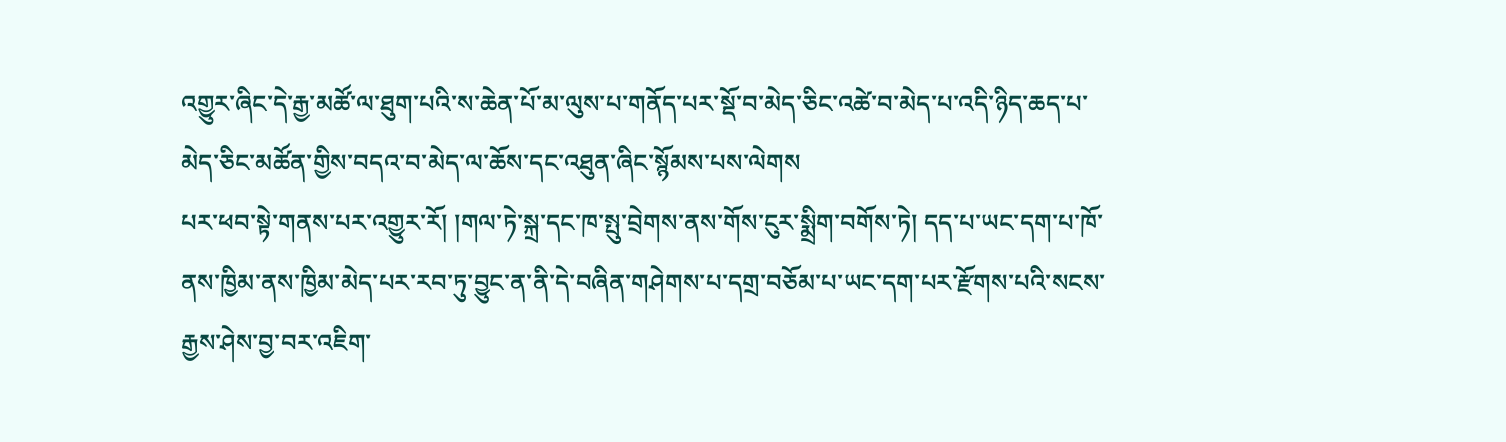འགྱུར་ཞིང་དེ་རྒྱ་མཚོ་ལ་ཐུག་པའི་ས་ཆེན་པོ་མ་ལུས་པ་གནོད་པར་སྡོ་བ་མེད་ཅིང་འཚེ་བ་མེད་པ་འདི་ཉིད་ཆད་པ་མེད་ཅིང་མཚོན་གྱིས་བདའ་བ་མེད་ལ་ཆོས་དང་འཐུན་ཞིང་སྙོམས་པས་ལེགས
པར་ཕབ་སྟེ་གནས་པར་འགྱུར་རོ། །གལ་ཏེ་སྐྲ་དང་ཁ་སྤུ་བྲེགས་ནས་གོས་ངུར་སྨྲིག་བགོས་ཏེ། དད་པ་ཡང་དག་པ་ཁོ་ནས་ཁྱིམ་ནས་ཁྱིམ་མེད་པར་རབ་ཏུ་བྱུང་ན་ནི་དེ་བཞིན་གཤེགས་པ་དགྲ་བཅོམ་པ་ཡང་དག་པར་རྫོགས་པའི་སངས་རྒྱས་ཤེས་བྱ་བར་འཇིག་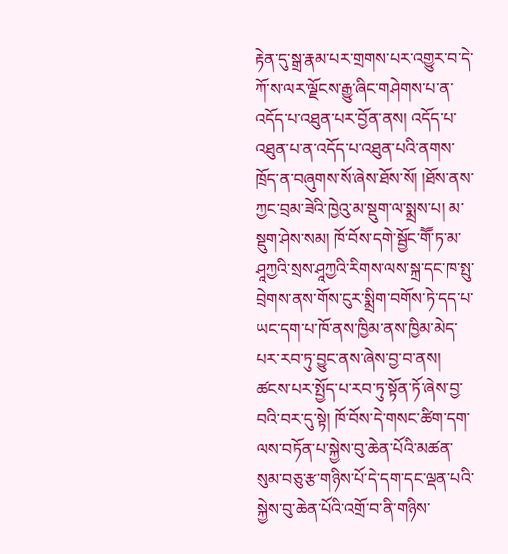རྟེན་དུ་སྒྲ་རྣམ་པར་གྲགས་པར་འགྱུར་བ་དེ་ཀོ་ས་ལར་ལྗོངས་རྒྱུ་ཞིང་གཤེགས་པ་ན་འདོད་པ་འཐུན་པར་བྱོན་ནས། འདོད་པ་འཐུན་པ་ན་འདོད་པ་འཐུན་པའི་ནགས་ཁྲོད་ན་བཞུགས་སོ་ཞེས་ཐོས་སོ། །ཐོས་ནས་ཀྱང་བྲམ་ཟེའི་ཁྱེའུ་མ་སྡུག་ལ་སྨྲས་པ། མ་སྡུག་ཤེས་སམ། ཁོ་བོས་དགེ་སྦྱོང་གཽ་ཏ་མ་ཤཱཀྱའི་སྲས་ཤཱཀྱའི་རིགས་ལས་སྐྲ་དང་ཁ་སྤུ་བྲེགས་ནས་གོས་ངུར་སྨྲིག་བགོས་ཏེ་དད་པ་ཡང་དག་པ་ཁོ་ནས་ཁྱིམ་ནས་ཁྱིམ་མེད་པར་རབ་ཏུ་བྱུང་ནས་ཞེས་བྱ་བ་ནས། ཚངས་པར་སྤྱོད་པ་རབ་ཏུ་སྟོན་ཏོ་ཞེས་བྱ་བའི་བར་དུ་སྟེ། ཁོ་བོས་དེ་གསང་ཚིག་དག་ལས་བཏོན་པ་སྐྱེས་བུ་ཆེན་པོའི་མཚན་སུམ་བཅུ་རྩ་གཉིས་པོ་དེ་དག་དང་ལྡན་པའི་སྐྱེས་བུ་ཆེན་པོའི་འགྲོ་བ་ནི་གཉིས་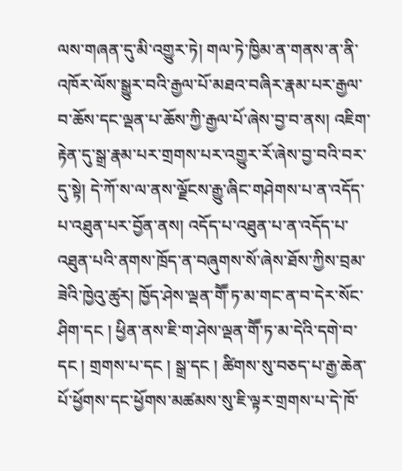ལས་གཞན་དུ་མི་འགྱུར་ཏེ། གལ་ཏེ་ཁྱིམ་ན་གནས་ན་ནི་འཁོར་ལོས་སྒྱུར་བའི་རྒྱལ་པོ་མཐའ་བཞིར་རྣམ་པར་རྒྱལ་བ་ཆོས་དང་ལྡན་པ་ཆོས་ཀྱི་རྒྱལ་པོ་ཞེས་བྱ་བ་ནས། འཇིག་རྟེན་དུ་སྒྲ་རྣམ་པར་གྲགས་པར་འགྱུར་རོ་ཞེས་བྱ་བའི་བར་དུ་སྟེ། དེ་ཀོ་ས་ལ་ནས་ལྗོངས་རྒྱུ་ཞིང་གཤེགས་པ་ན་འདོད་པ་འཐུན་པར་བྱོན་ནས། འདོད་པ་འཐུན་པ་ན་འདོད་པ་འཐུན་པའི་ནགས་ཁྲོད་ན་བཞུགས་སོ་ཞེས་ཐོས་ཀྱིས་བྲམ་ཟེའི་ཁྱེའུ་ཚུར། ཁྱོད་ཤེས་ལྡན་གཽ་ཏ་མ་གང་ན་བ་དེར་སོང་ཤིག་དང ། ཕྱིན་ནས་ཇི་ག་ཤེས་ལྡན་གཽ་ཏ་མ་དེའི་དགེ་བ་དང ། གྲགས་པ་དང ། སྒྲ་དང ། ཚིགས་སུ་བཅད་པ་རྒྱ་ཆེན་པོ་ཕྱོགས་དང་ཕྱོགས་མཚམས་སུ་ཇི་ལྟར་གྲགས་པ་དེ་ཁོ་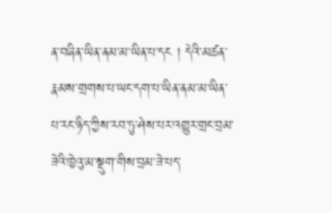ན་བཞིན་ཡིན་ནམ་མ་ཡིན་པ་དང ། དེའི་མཚན་རྣམས་གྲགས་པ་ཡང་དག་པ་ཡིན་ནམ་མ་ཡིན་པ་རང་ཉིད་ཀྱིས་རབ་ཏུ་ཤེས་པར་འགྱུར་གྲང་བྲམ་ཟེའི་ཁྱེའུ་མ་སྡུག་གིས་བྲམ་ཟེ་པད་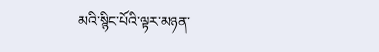མའི་སྙིང་པོའི་ལྟར་མཉན་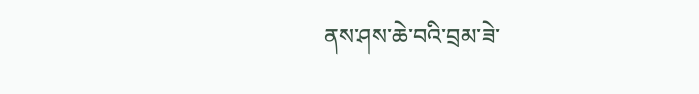ནས་ཤས་ཆེ་བའི་བྲམ་ཟེ་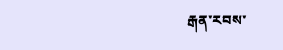རྒན་རབས་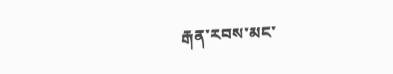རྒན་རབས་མང་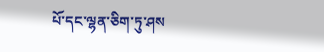པོ་དང་ལྷན་ཅིག་ཏུ་ཤས